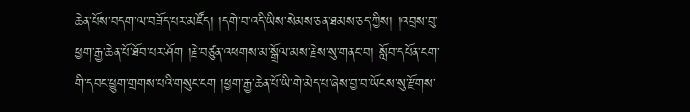ཆེན་པོས་བདག་ལ་བཟོད་པར་མཛོད། །དགེ་བ་འདི་ཡིས་སེམས་ཅན་ཐམས་ཅད་ཀྱིས། །འབྲས་བུ་ཕྱག་རྒྱ་ཆེན་པོ་ཐོབ་པར་ཤོག །རྗེ་བཙུན་འཕགས་མ་སྒྲོལ་མས་རྗེས་སུ་གནང་བ། སློབ་དཔོན་ངག་གི་དབང་ཕྱུག་གྲགས་པའི་གསུང་ངག །ཕྱག་རྒྱ་ཆེན་པོ་ཡི་གེ་མེད་པ་ཞེས་བྱ་བ་ཡོངས་སུ་རྫོགས་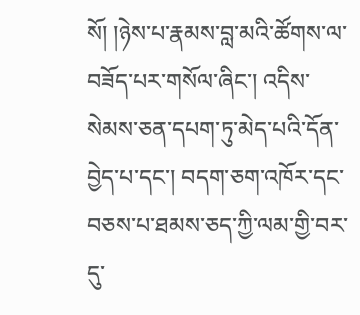སོ། །ཉེས་པ་རྣམས་བླ་མའི་ཚོགས་ལ་བཟོད་པར་གསོལ་ཞིང་། འདིས་སེམས་ཅན་དཔག་ཏུ་མེད་པའི་དོན་བྱེད་པ་དང་། བདག་ཅག་འཁོར་དང་བཅས་པ་ཐམས་ཅད་ཀྱི་ལམ་གྱི་བར་དུ་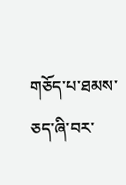གཅོད་པ་ཐམས་ཅད་ཞི་བར་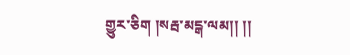གྱུར་ཅིག །སརྦ་མངྒ་ལམ།། །།